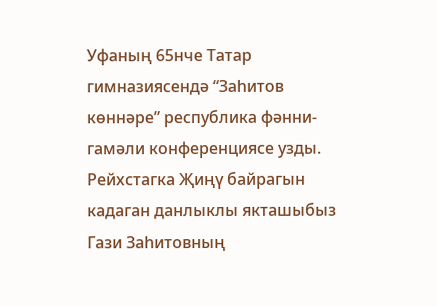Уфаның 65нче Татар гимназиясендә “Заһитов көннәре” республика фәнни-гамәли конференциясе узды. Рейхстагка Җиңү байрагын кадаган данлыклы якташыбыз Гази Заһитовның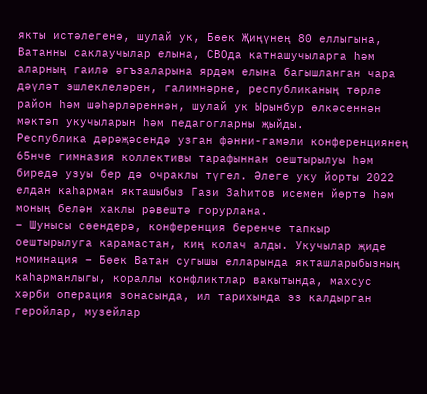якты истәлегенә, шулай ук, Бөек Җиңүнең 80 еллыгына, Ватанны саклаучылар елына, СВОда катнашучыларга һәм аларның гаилә әгъзаларына ярдәм елына багышланган чара дәүләт эшлеклеләрен, галимнәрне, республиканың төрле район һәм шәһәрләреннән, шулай ук Ырынбур өлкәсеннән мәктәп укучыларын һәм педагогларны җыйды.
Республика дәрәҗәсендә узган фәнни-гамәли конференциянең 65нче гимназия коллективы тарафыннан оештырылуы һәм биредә узуы бер дә очраклы түгел. Әлеге уку йорты 2022 елдан каһарман якташыбыз Гази Заһитов исемен йөртә һәм моның белән хаклы рәвештә горурлана.
– Шунысы сөендерә, конференция беренче тапкыр оештырылуга карамастан, киң колач алды. Укучылар җиде номинация – Бөек Ватан сугышы елларында якташларыбызның каһарманлыгы, кораллы конфликтлар вакытында, махсус хәрби операция зонасында, ил тарихында эз калдырган геройлар, музейлар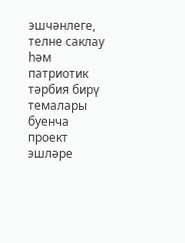эшчәнлеге, телне саклау һәм патриотик тәрбия бирү темалары буенча проект эшләре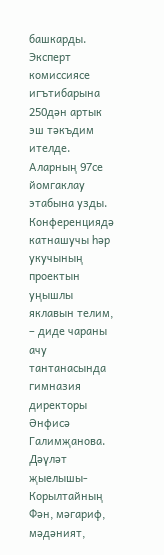башкарды. Эксперт комиссиясе игътибарына 250дән артык эш тәкъдим ителде. Аларның 97се йомгаклау этабына узды. Конференциядә катнашучы һәр укучының проектын уңышлы яклавын телим, – диде чараны ачу тантанасында гимназия директоры Әнфисә Галимҗанова.
Дәүләт җыелышы-Корылтайның Фән, мәгариф, мәдәният,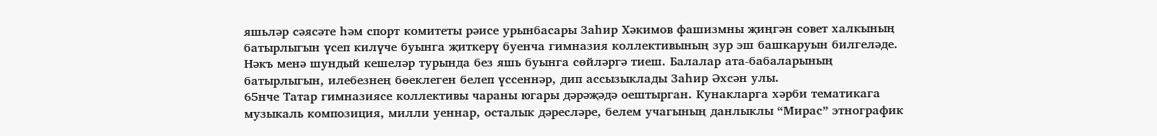яшьләр сәясәте һәм спорт комитеты рәисе урынбасары Заһир Хәкимов фашизмны җиңгән совет халкының батырлыгын үсеп килүче буынга җиткерү буенча гимназия коллективының зур эш башкаруын билгеләде. Нәкъ менә шундый кешеләр турында без яшь буынга сөйләргә тиеш. Балалар ата-бабаларының батырлыгын, илебезнең бөеклеген белеп үссеннәр, дип ассызыклады Заһир Әхсән улы.
65нче Татар гимназиясе коллективы чараны югары дәрәҗәдә оештырган. Кунакларга хәрби тематикага музыкаль композиция, милли уеннар, осталык дәресләре, белем учагының данлыклы “Мирас” этнографик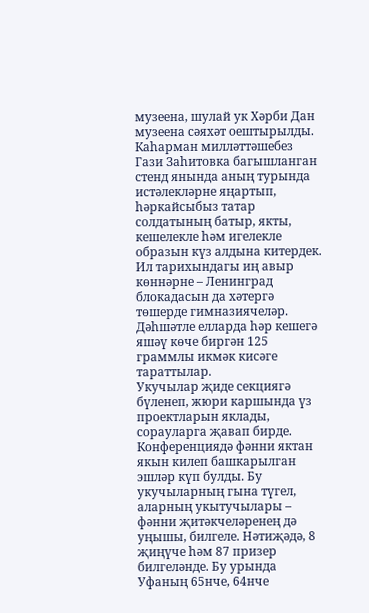музеена, шулай ук Хәрби Дан музеена сәяхәт оештырылды. Каһарман милләттәшебез Гази Заһитовка багышланган стенд янында аның турында истәлекләрне яңартып, һәркайсыбыз татар солдатының батыр, якты, кешелекле һәм игелекле образын күз алдына китердек. Ил тарихындагы иң авыр көннәрне – Ленинград блокадасын да хәтергә төшерде гимназиячеләр. Дәһшәтле елларда һәр кешегә яшәү көче биргән 125 граммлы икмәк кисәге тараттылар.
Укучылар җиде секциягә бүленеп, жюри каршында үз проектларын яклады, сорауларга җавап бирде. Конференциядә фәнни яктан якын килеп башкарылган эшләр күп булды. Бу укучыларның гына түгел, аларның укытучылары – фәнни җитәкчеләренең дә уңышы, билгеле. Нәтиҗәдә, 8 җиңүче һәм 87 призер билгеләнде. Бу урында Уфаның 65нче, 64нче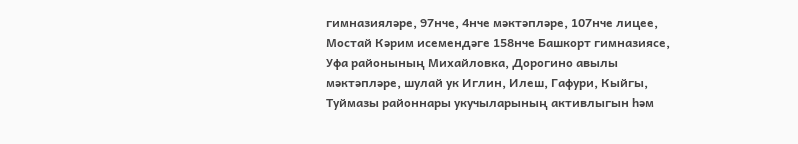гимназияләре, 97нче, 4нче мәктәпләре, 107нче лицее, Мостай Кәрим исемендәге 158нче Башкорт гимназиясе, Уфа районының Михайловка, Дорогино авылы мәктәпләре, шулай ук Иглин, Илеш, Гафури, Кыйгы, Туймазы районнары укучыларының активлыгын һәм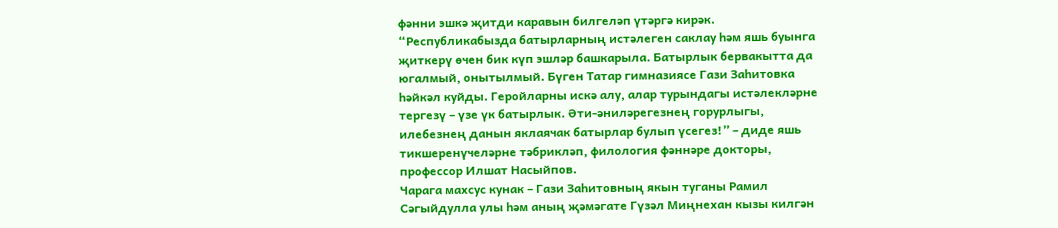фәнни эшкә җитди каравын билгеләп үтәргә кирәк.
“Республикабызда батырларның истәлеген саклау һәм яшь буынга җиткерү өчен бик күп эшләр башкарыла. Батырлык бервакытта да югалмый, онытылмый. Бүген Татар гимназиясе Гази Заһитовка һәйкәл куйды. Геройларны искә алу, алар турындагы истәлекләрне тергезү – үзе үк батырлык. Әти-әниләрегезнең горурлыгы, илебезнең данын яклаячак батырлар булып үсегез!” – диде яшь тикшеренүчеләрне тәбрикләп, филология фәннәре докторы, профессор Илшат Насыйпов.
Чарага махсус кунак – Гази Заһитовның якын туганы Рамил Сәгыйдулла улы һәм аның җәмәгате Гүзәл Миңнехан кызы килгән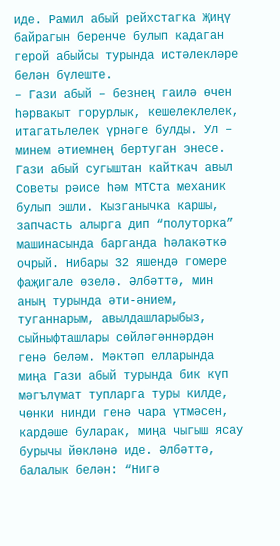иде. Рамил абый рейхстагка Җиңү байрагын беренче булып кадаган герой абыйсы турында истәлекләре белән бүлеште.
– Гази абый – безнең гаилә өчен һәрвакыт горурлык, кешелеклелек, итагатьлелек үрнәге булды. Ул – минем әтиемнең бертуган энесе. Гази абый сугыштан кайткач авыл Советы рәисе һәм МТСта механик булып эшли. Кызганычка каршы, запчасть алырга дип “полуторка” машинасында барганда һәлакәткә очрый. Нибары 32 яшендә гомере фаҗигале өзелә. Әлбәттә, мин аның турында әти-әнием, туганнарым, авылдашларыбыз, сыйныфташлары сөйләгәннәрдән генә беләм. Мәктәп елларында миңа Гази абый турында бик күп мәгълүмат тупларга туры килде, чөнки нинди генә чара үтмәсен, кардәше буларак, миңа чыгыш ясау бурычы йөкләнә иде. Әлбәттә, балалык белән: “Нигә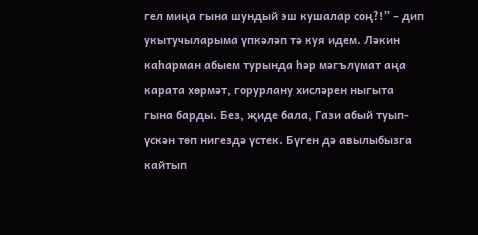гел миңа гына шундый эш кушалар соң?!” – дип укытучыларыма үпкәләп тә куя идем. Ләкин каһарман абыем турында һәр мәгълүмат аңа карата хөрмәт, горурлану хисләрен ныгыта гына барды. Без, җиде бала, Гази абый туып-үскән төп нигездә үстек. Бүген дә авылыбызга кайтып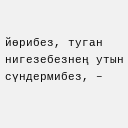йөрибез, туган нигезебезнең утын сүндермибез, –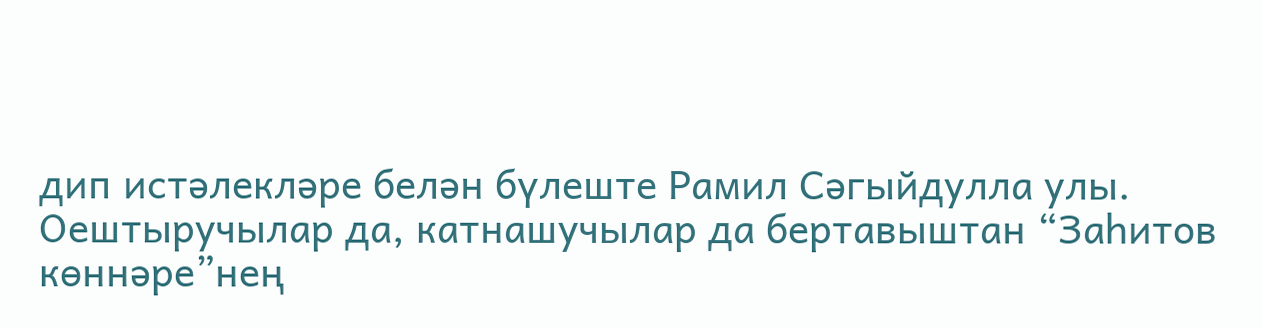дип истәлекләре белән бүлеште Рамил Сәгыйдулла улы.
Оештыручылар да, катнашучылар да бертавыштан “Заһитов көннәре”нең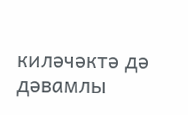киләчәктә дә дәвамлы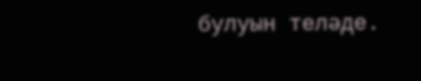булуын теләде.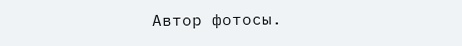Автор фотосы.